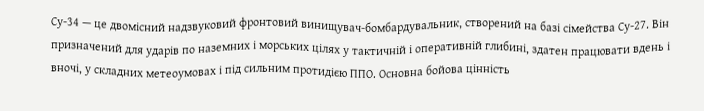Су-34 — це двомісний надзвуковий фронтовий винищувач-бомбардувальник, створений на базі сімейства Су-27. Він призначений для ударів по наземних і морських цілях у тактичній і оперативній глибині, здатен працювати вдень і вночі, у складних метеоумовах і під сильним протидією ППО. Основна бойова цінність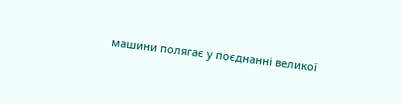машини полягає у поєднанні великої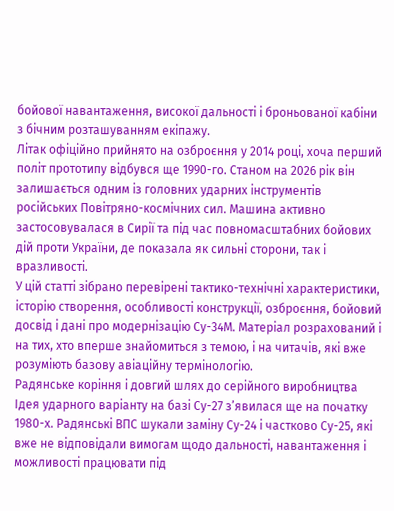бойової навантаження, високої дальності і броньованої кабіни з бічним розташуванням екіпажу.
Літак офіційно прийнято на озброєння у 2014 році, хоча перший політ прототипу відбувся ще 1990-го. Станом на 2026 рік він залишається одним із головних ударних інструментів російських Повітряно-космічних сил. Машина активно застосовувалася в Сирії та під час повномасштабних бойових дій проти України, де показала як сильні сторони, так і вразливості.
У цій статті зібрано перевірені тактико-технічні характеристики, історію створення, особливості конструкції, озброєння, бойовий досвід і дані про модернізацію Су-34М. Матеріал розрахований і на тих, хто вперше знайомиться з темою, і на читачів, які вже розуміють базову авіаційну термінологію.
Радянське коріння і довгий шлях до серійного виробництва
Ідея ударного варіанту на базі Су-27 з’явилася ще на початку 1980-х. Радянські ВПС шукали заміну Су-24 і частково Су-25, які вже не відповідали вимогам щодо дальності, навантаження і можливості працювати під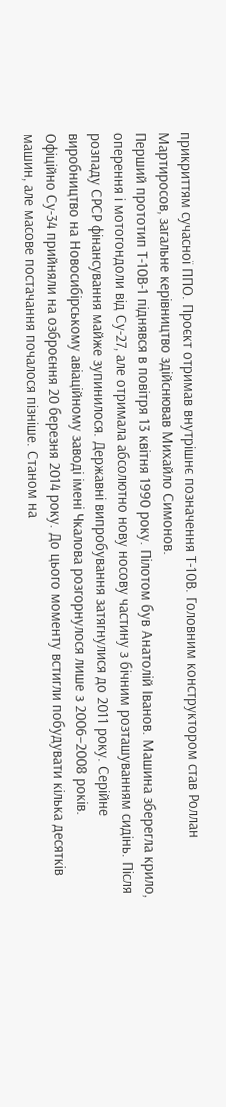прикриттям сучасної ППО. Проєкт отримав внутрішнє позначення Т-10В. Головним конструктором став Роллан Мартиросов, загальне керівництво здійснював Михайло Симонов.
Перший прототип Т-10В-1 піднявся в повітря 13 квітня 1990 року. Пілотом був Анатолій Іванов. Машина зберегла крило, оперення і мотогондоли від Су-27, але отримала абсолютно нову носову частину з бічним розташуванням сидінь. Після розпаду СРСР фінансування майже зупинилося. Державні випробування затягнулися до 2011 року. Серійне виробництво на Новосибірському авіаційному заводі імені Чкалова розгорнулося лише з 2006–2008 років.
Офіційно Су-34 прийняли на озброєння 20 березня 2014 року. До цього моменту встигли побудувати кілька десятків машин, але масове постачання почалося пізніше. Станом на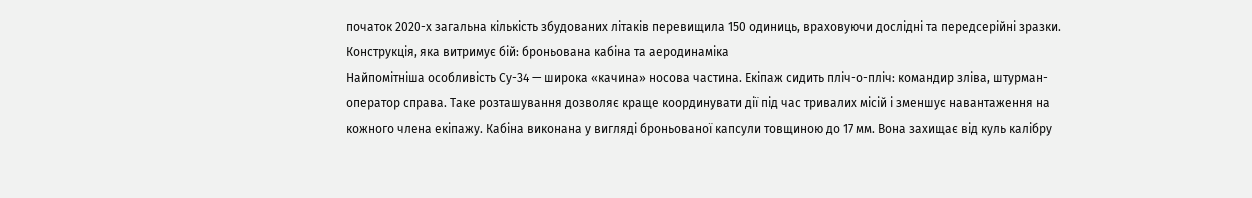початок 2020-х загальна кількість збудованих літаків перевищила 150 одиниць, враховуючи дослідні та передсерійні зразки.
Конструкція, яка витримує бій: броньована кабіна та аеродинаміка
Найпомітніша особливість Су-34 — широка «качина» носова частина. Екіпаж сидить пліч-о-пліч: командир зліва, штурман-оператор справа. Таке розташування дозволяє краще координувати дії під час тривалих місій і зменшує навантаження на кожного члена екіпажу. Кабіна виконана у вигляді броньованої капсули товщиною до 17 мм. Вона захищає від куль калібру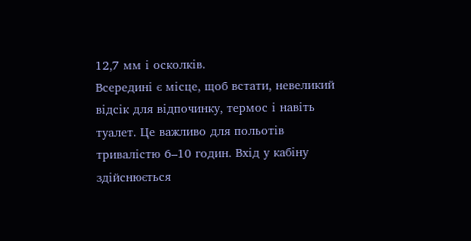12,7 мм і осколків.
Всередині є місце, щоб встати, невеликий відсік для відпочинку, термос і навіть туалет. Це важливо для польотів тривалістю 6–10 годин. Вхід у кабіну здійснюється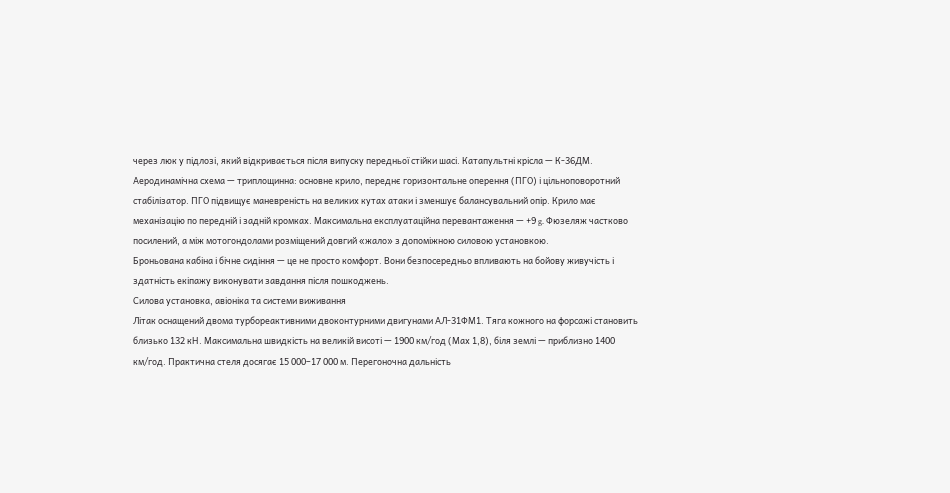через люк у підлозі, який відкривається після випуску передньої стійки шасі. Катапультні крісла — К-36ДМ.
Аеродинамічна схема — триплощинна: основне крило, переднє горизонтальне оперення (ПГО) і цільноповоротний стабілізатор. ПГО підвищує маневреність на великих кутах атаки і зменшує балансувальний опір. Крило має механізацію по передній і задній кромках. Максимальна експлуатаційна перевантаження — +9 g. Фюзеляж частково посилений, а між мотогондолами розміщений довгий «жало» з допоміжною силовою установкою.
Броньована кабіна і бічне сидіння — це не просто комфорт. Вони безпосередньо впливають на бойову живучість і здатність екіпажу виконувати завдання після пошкоджень.
Силова установка, авіоніка та системи виживання
Літак оснащений двома турбореактивними двоконтурними двигунами АЛ-31ФМ1. Тяга кожного на форсажі становить близько 132 кН. Максимальна швидкість на великій висоті — 1900 км/год (Мах 1,8), біля землі — приблизно 1400 км/год. Практична стеля досягає 15 000–17 000 м. Перегоночна дальність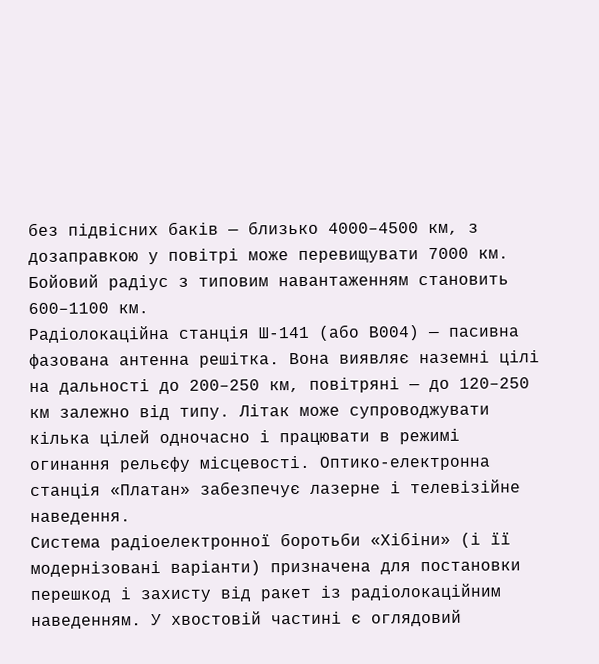без підвісних баків — близько 4000–4500 км, з дозаправкою у повітрі може перевищувати 7000 км. Бойовий радіус з типовим навантаженням становить 600–1100 км.
Радіолокаційна станція Ш-141 (або В004) — пасивна фазована антенна решітка. Вона виявляє наземні цілі на дальності до 200–250 км, повітряні — до 120–250 км залежно від типу. Літак може супроводжувати кілька цілей одночасно і працювати в режимі огинання рельєфу місцевості. Оптико-електронна станція «Платан» забезпечує лазерне і телевізійне наведення.
Система радіоелектронної боротьби «Хібіни» (і її модернізовані варіанти) призначена для постановки перешкод і захисту від ракет із радіолокаційним наведенням. У хвостовій частині є оглядовий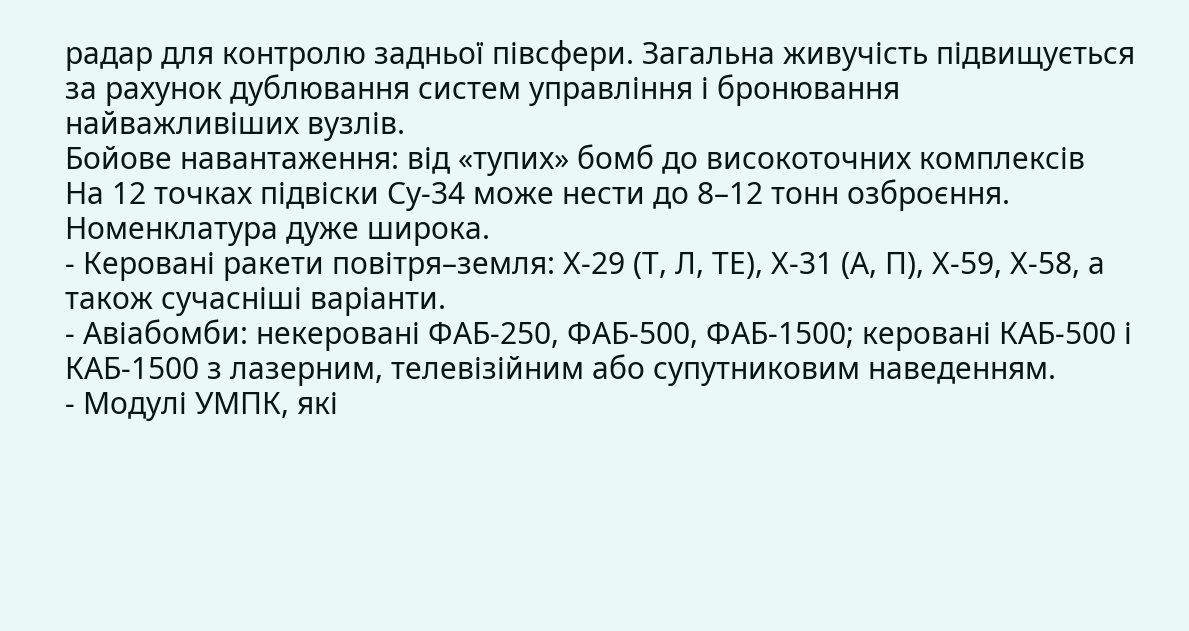радар для контролю задньої півсфери. Загальна живучість підвищується за рахунок дублювання систем управління і бронювання найважливіших вузлів.
Бойове навантаження: від «тупих» бомб до високоточних комплексів
На 12 точках підвіски Су-34 може нести до 8–12 тонн озброєння. Номенклатура дуже широка.
- Керовані ракети повітря–земля: Х-29 (Т, Л, ТЕ), Х-31 (А, П), Х-59, Х-58, а також сучасніші варіанти.
- Авіабомби: некеровані ФАБ-250, ФАБ-500, ФАБ-1500; керовані КАБ-500 і КАБ-1500 з лазерним, телевізійним або супутниковим наведенням.
- Модулі УМПК, які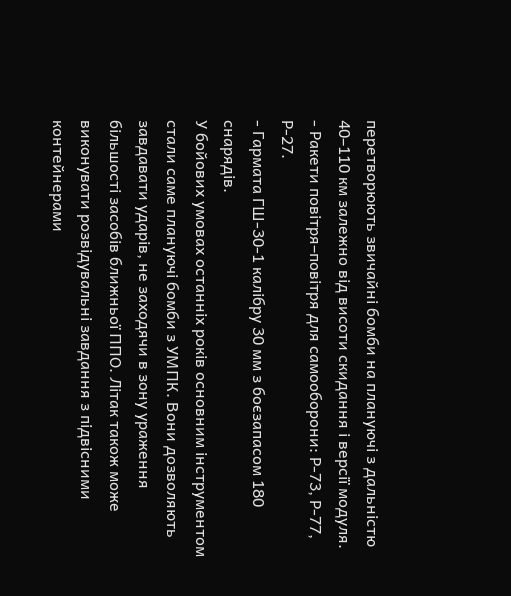перетворюють звичайні бомби на плануючі з дальністю 40–110 км залежно від висоти скидання і версії модуля.
- Ракети повітря–повітря для самооборони: Р-73, Р-77, Р-27.
- Гармата ГШ-30-1 калібру 30 мм з боєзапасом 180 снарядів.
У бойових умовах останніх років основним інструментом стали саме плануючі бомби з УМПК. Вони дозволяють завдавати ударів, не заходячи в зону ураження більшості засобів ближньої ППО. Літак також може виконувати розвідувальні завдання з підвісними контейнерами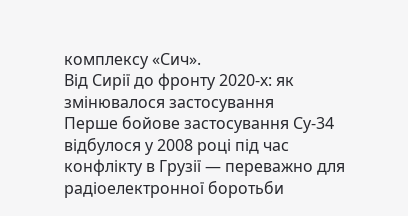комплексу «Сич».
Від Сирії до фронту 2020-х: як змінювалося застосування
Перше бойове застосування Су-34 відбулося у 2008 році під час конфлікту в Грузії — переважно для радіоелектронної боротьби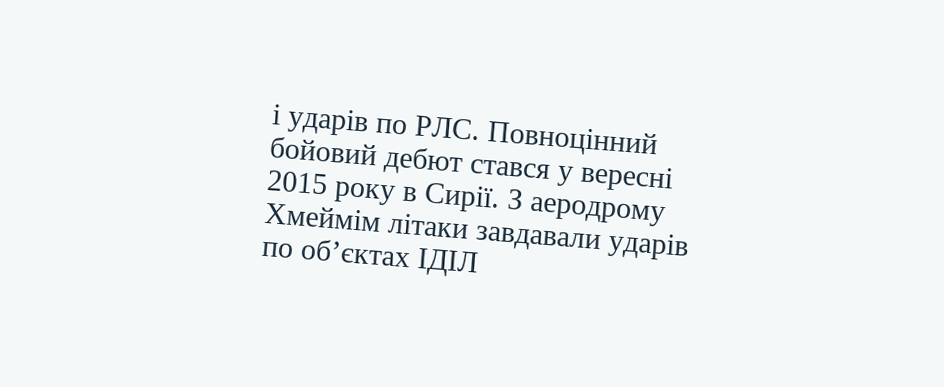і ударів по РЛС. Повноцінний бойовий дебют стався у вересні 2015 року в Сирії. З аеродрому Хмеймім літаки завдавали ударів по об’єктах ІДІЛ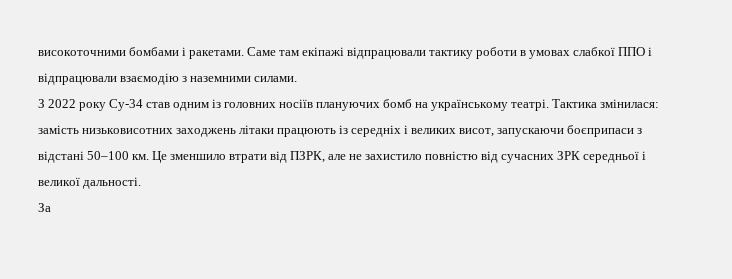високоточними бомбами і ракетами. Саме там екіпажі відпрацювали тактику роботи в умовах слабкої ППО і відпрацювали взаємодію з наземними силами.
З 2022 року Су-34 став одним із головних носіїв плануючих бомб на українському театрі. Тактика змінилася: замість низьковисотних заходжень літаки працюють із середніх і великих висот, запускаючи боєприпаси з відстані 50–100 км. Це зменшило втрати від ПЗРК, але не захистило повністю від сучасних ЗРК середньої і великої дальності.
За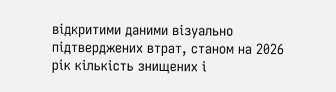відкритими даними візуально підтверджених втрат, станом на 2026 рік кількість знищених і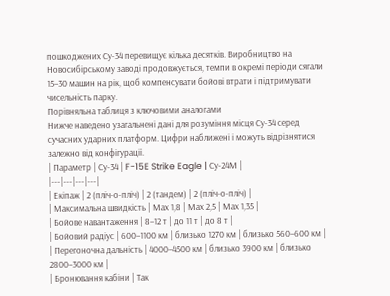пошкоджених Су-34 перевищує кілька десятків. Виробництво на Новосибірському заводі продовжується, темпи в окремі періоди сягали 15–30 машин на рік, щоб компенсувати бойові втрати і підтримувати чисельність парку.
Порівняльна таблиця з ключовими аналогами
Нижче наведено узагальнені дані для розуміння місця Су-34 серед сучасних ударних платформ. Цифри наближені і можуть відрізнятися залежно від конфігурації.
| Параметр | Су-34 | F-15E Strike Eagle | Су-24М |
|---|---|---|---|
| Екіпаж | 2 (пліч-о-пліч) | 2 (тандем) | 2 (пліч-о-пліч) |
| Максимальна швидкість | Мах 1,8 | Мах 2,5 | Мах 1,35 |
| Бойове навантаження | 8–12 т | до 11 т | до 8 т |
| Бойовий радіус | 600–1100 км | близько 1270 км | близько 560–600 км |
| Перегоночна дальність | 4000–4500 км | близько 3900 км | близько 2800–3000 км |
| Бронювання кабіни | Так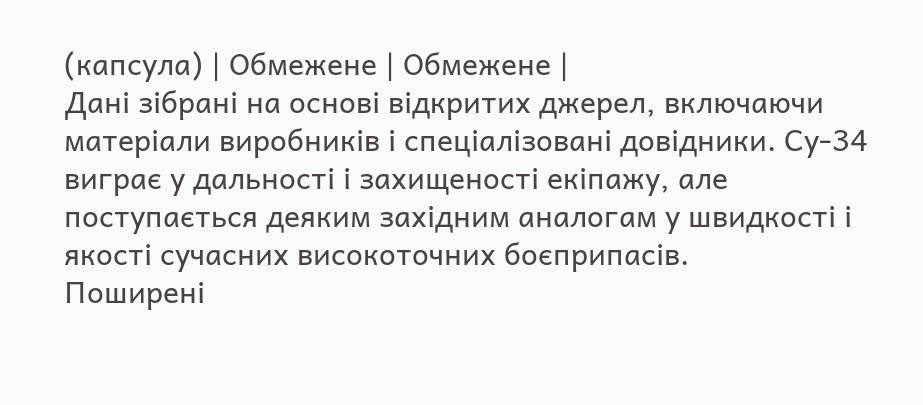(капсула) | Обмежене | Обмежене |
Дані зібрані на основі відкритих джерел, включаючи матеріали виробників і спеціалізовані довідники. Су-34 виграє у дальності і захищеності екіпажу, але поступається деяким західним аналогам у швидкості і якості сучасних високоточних боєприпасів.
Поширені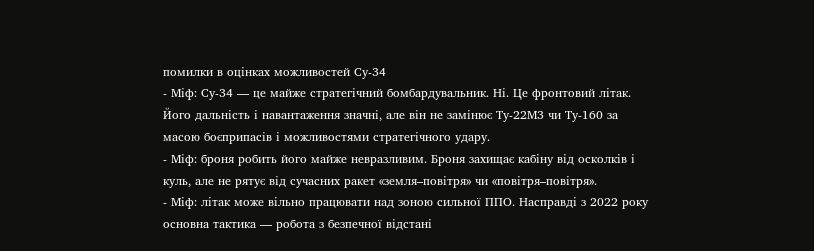помилки в оцінках можливостей Су-34
- Міф: Су-34 — це майже стратегічний бомбардувальник. Ні. Це фронтовий літак. Його дальність і навантаження значні, але він не замінює Ту-22М3 чи Ту-160 за масою боєприпасів і можливостями стратегічного удару.
- Міф: броня робить його майже невразливим. Броня захищає кабіну від осколків і куль, але не рятує від сучасних ракет «земля–повітря» чи «повітря–повітря».
- Міф: літак може вільно працювати над зоною сильної ППО. Насправді з 2022 року основна тактика — робота з безпечної відстані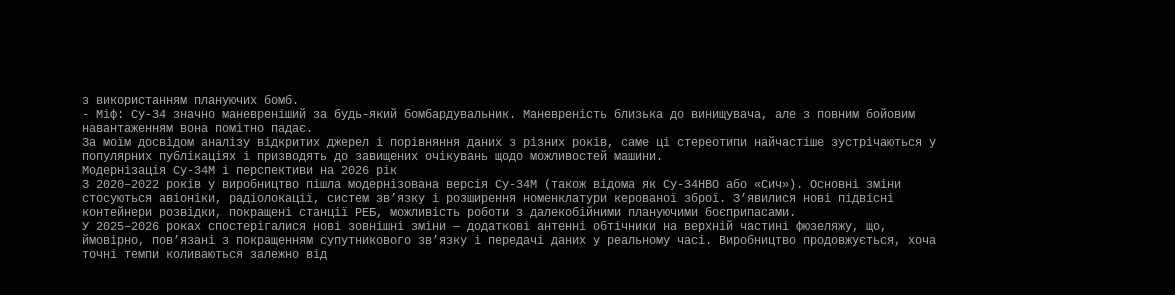з використанням плануючих бомб.
- Міф: Су-34 значно маневреніший за будь-який бомбардувальник. Маневреність близька до винищувача, але з повним бойовим навантаженням вона помітно падає.
За моїм досвідом аналізу відкритих джерел і порівняння даних з різних років, саме ці стереотипи найчастіше зустрічаються у популярних публікаціях і призводять до завищених очікувань щодо можливостей машини.
Модернізація Су-34М і перспективи на 2026 рік
З 2020–2022 років у виробництво пішла модернізована версія Су-34М (також відома як Су-34НВО або «Сич»). Основні зміни стосуються авіоніки, радіолокації, систем зв’язку і розширення номенклатури керованої зброї. З’явилися нові підвісні контейнери розвідки, покращені станції РЕБ, можливість роботи з далекобійними плануючими боєприпасами.
У 2025–2026 роках спостерігалися нові зовнішні зміни — додаткові антенні обтічники на верхній частині фюзеляжу, що, ймовірно, пов’язані з покращенням супутникового зв’язку і передачі даних у реальному часі. Виробництво продовжується, хоча точні темпи коливаються залежно від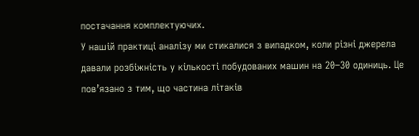постачання комплектуючих.
У нашій практиці аналізу ми стикалися з випадком, коли різні джерела давали розбіжність у кількості побудованих машин на 20–30 одиниць. Це пов’язано з тим, що частина літаків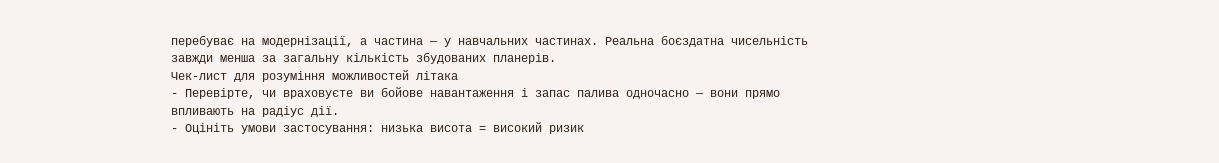перебуває на модернізації, а частина — у навчальних частинах. Реальна боєздатна чисельність завжди менша за загальну кількість збудованих планерів.
Чек-лист для розуміння можливостей літака
- Перевірте, чи враховуєте ви бойове навантаження і запас палива одночасно — вони прямо впливають на радіус дії.
- Оцініть умови застосування: низька висота = високий ризик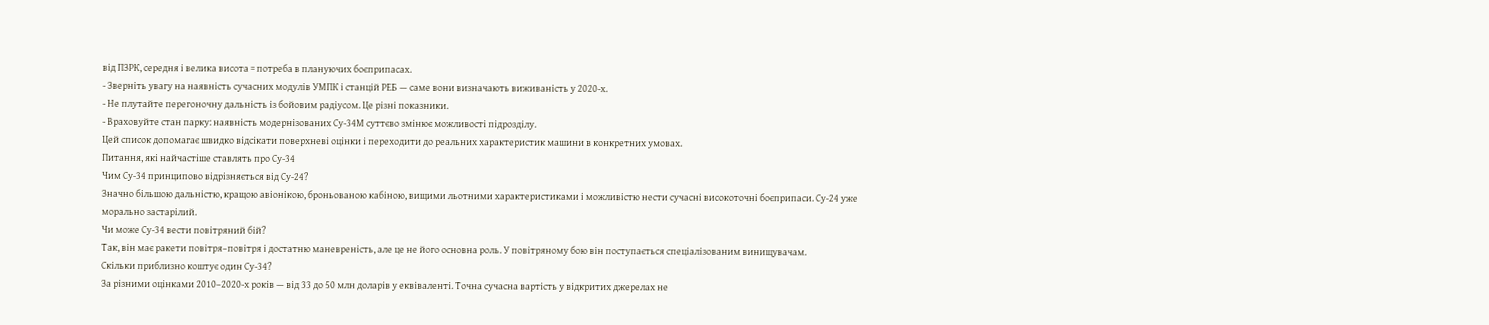від ПЗРК, середня і велика висота = потреба в плануючих боєприпасах.
- Зверніть увагу на наявність сучасних модулів УМПК і станцій РЕБ — саме вони визначають виживаність у 2020-х.
- Не плутайте перегоночну дальність із бойовим радіусом. Це різні показники.
- Враховуйте стан парку: наявність модернізованих Су-34М суттєво змінює можливості підрозділу.
Цей список допомагає швидко відсікати поверхневі оцінки і переходити до реальних характеристик машини в конкретних умовах.
Питання, які найчастіше ставлять про Су-34
Чим Су-34 принципово відрізняється від Су-24?
Значно більшою дальністю, кращою авіонікою, броньованою кабіною, вищими льотними характеристиками і можливістю нести сучасні високоточні боєприпаси. Су-24 уже морально застарілий.
Чи може Су-34 вести повітряний бій?
Так, він має ракети повітря–повітря і достатню маневреність, але це не його основна роль. У повітряному бою він поступається спеціалізованим винищувачам.
Скільки приблизно коштує один Су-34?
За різними оцінками 2010–2020-х років — від 33 до 50 млн доларів у еквіваленті. Точна сучасна вартість у відкритих джерелах не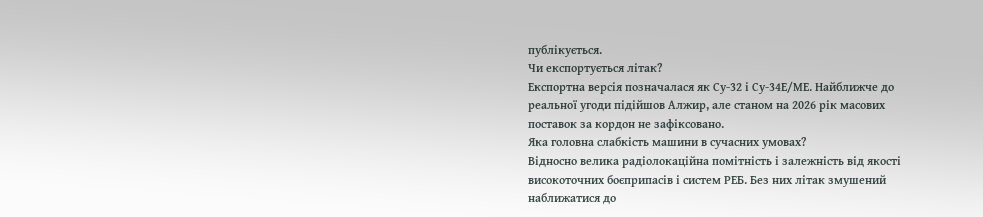публікується.
Чи експортується літак?
Експортна версія позначалася як Су-32 і Су-34Е/МЕ. Найближче до реальної угоди підійшов Алжир, але станом на 2026 рік масових поставок за кордон не зафіксовано.
Яка головна слабкість машини в сучасних умовах?
Відносно велика радіолокаційна помітність і залежність від якості високоточних боєприпасів і систем РЕБ. Без них літак змушений наближатися до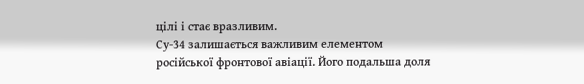цілі і стає вразливим.
Су-34 залишається важливим елементом російської фронтової авіації. Його подальша доля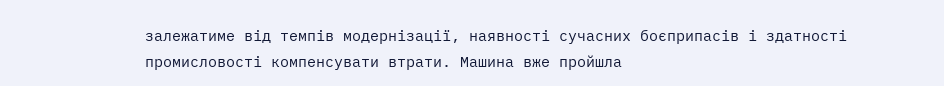залежатиме від темпів модернізації, наявності сучасних боєприпасів і здатності промисловості компенсувати втрати. Машина вже пройшла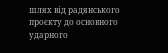шлях від радянського проєкту до основного ударного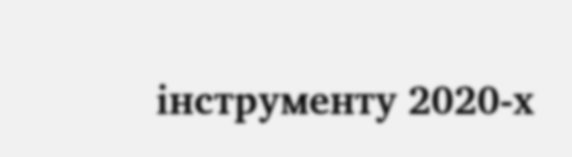інструменту 2020-х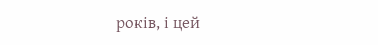років, і цей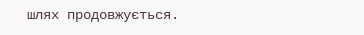шлях продовжується.